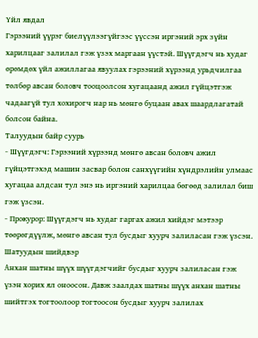Үйл явдал
Гэрээний үүрэг биелүүлээгүйгээс үүссэн иргэний эрх зүйн харилцааг залилал гэж үзэх маргаан үүстэй. Шүүгдэгч нь худаг өрөмдөх үйл ажиллагаа явуулах гэрээний хүрээнд урьдчилгаа төлбөр авсан боловч тооцоолсон хугацаанд ажил гүйцэтгэж чадаагүй тул хохирогч нар нь мөнгө буцаан авах шаардлагатай болсон байна.
Талуудын байр суурь
- Шүүгдэгч: Гэрээний хүрээнд мөнгө авсан боловч ажил гүйцэтгэхэд машин засвар болон санхүүгийн хүндрэлийн улмаас хугацаа алдсан тул энэ нь иргэний харилцаа бөгөөд залилал биш гэж үзсэн.
- Прокурор: Шүүгдэгч нь худаг гаргах ажил хийдэг мэтээр төөрөгдүүлж, мөнгө авсан тул бусдыг хуурч залиласан гэж үзсэн.
Шатуудын шийдвэр
Анхан шатны шүүх шүүгдэгчийг бусдыг хуурч залиласан гэж үзэн хорих ял оноосон. Давж заалдах шатны шүүх анхан шатны шийтгэх тогтоолоор тогтоосон бусдыг хуурч залилах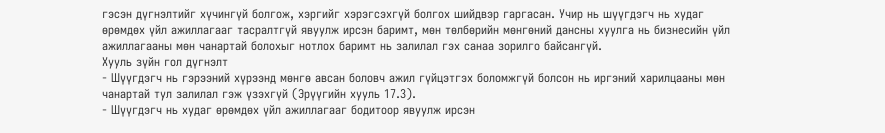гэсэн дүгнэлтийг хүчингүй болгож, хэргийг хэрэгсэхгүй болгох шийдвэр гаргасан. Учир нь шүүгдэгч нь худаг өрөмдөх үйл ажиллагааг тасралтгүй явуулж ирсэн баримт, мөн төлбөрийн мөнгөний дансны хуулга нь бизнесийн үйл ажиллагааны мөн чанартай болохыг нотлох баримт нь залилал гэх санаа зорилго байсангүй.
Хууль зүйн гол дүгнэлт
- Шүүгдэгч нь гэрээний хүрээнд мөнгө авсан боловч ажил гүйцэтгэх боломжгүй болсон нь иргэний харилцааны мөн чанартай тул залилал гэж үзэхгүй (Эрүүгийн хууль 17.3).
- Шүүгдэгч нь худаг өрөмдөх үйл ажиллагааг бодитоор явуулж ирсэн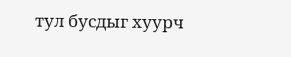тул бусдыг хуурч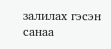залилах гэсэн санаа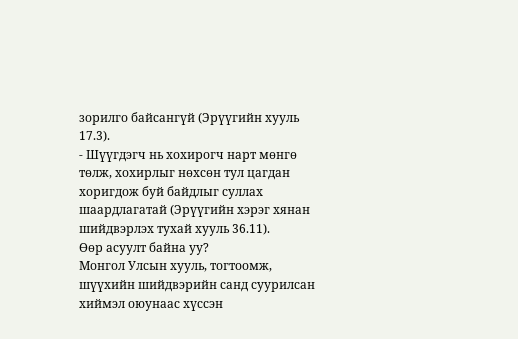зорилго байсангүй (Эрүүгийн хууль 17.3).
- Шүүгдэгч нь хохирогч нарт мөнгө төлж, хохирлыг нөхсөн тул цагдан хоригдож буй байдлыг суллах шаардлагатай (Эрүүгийн хэрэг хянан шийдвэрлэх тухай хууль 36.11).
Өөр асуулт байна уу?
Монгол Улсын хууль, тогтоомж, шүүхийн шийдвэрийн санд суурилсан хиймэл оюунаас хүссэн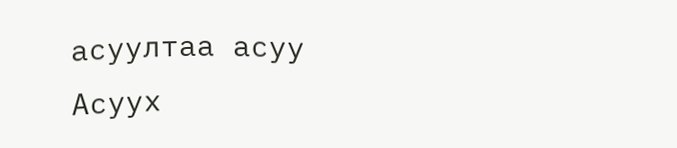асуултаа асуу
Асуух